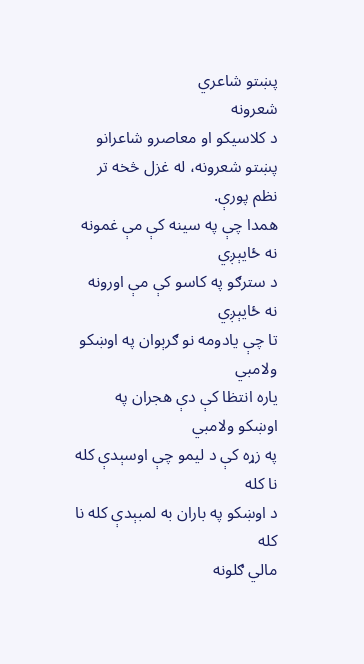پښتو شاعري
شعرونه
د کلاسیکو او معاصرو شاعرانو پښتو شعرونه، له غزل څخه تر نظم پورې.
همدا چې په سينه کې مې غمونه نه ځايېږي
د سترګو په کاسو کې مې اورونه نه ځايېږي
تا چې يادومه نو ګرېوان په اوښکو ولامبي
ياره انتظا کې دې هجران په اوښکو ولامبي
په زړه کې د ليمو چې اوسېدې کله نا کله
د اوښکو په باران به لمبېدې کله نا کله
مالي ګلونه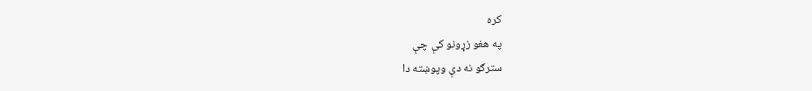کره
په هغو زړونو کې چې
سترګو نه دې وپوښته دا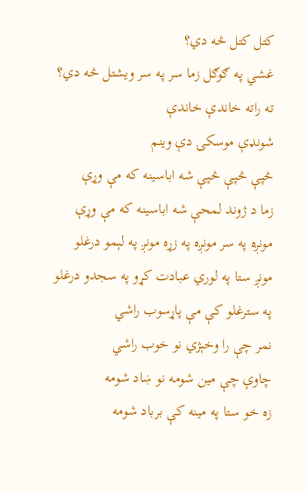کتل کتل څه دي؟
غشي په ګوګل زما سر په سر ويشتل څه دي؟
ته راته خاندې خاندې
شونډې موسکۍ دې وينم
څپې څپې څپې شه اباسينه که مې وړې
زما د ژوند لمحې شه اباسينه که مې وړې
مونږه په سر مونږه په زړه مونږ په لېمو درغلو
مونږ ستا په لوري عبادت کړو په سجدو درغلو
په سترغلو كې مې پاړسوب راشي
نمر چې را وخېژي نو خوب راشي
چاوې چې مين شومه نو ښاد شومه
زه خو ستا په مينه كې برباد شومه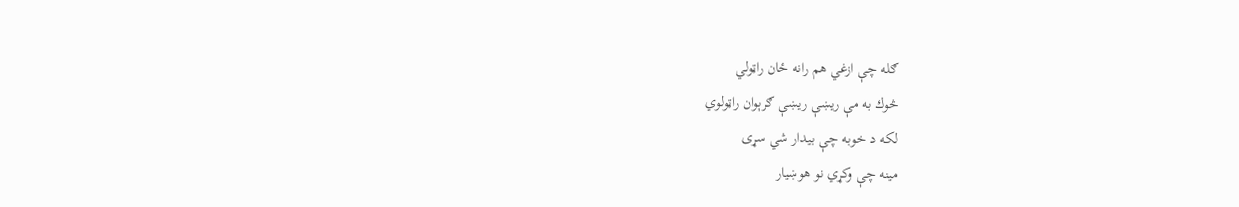ګله چې ازغي هم رانه ځان راټولي
څوك به مې ريښې ريښې ګرېوان راټولوي
لكه د خوبه چې بيدار شي سړى
مينه چې وكړي نو هوښيار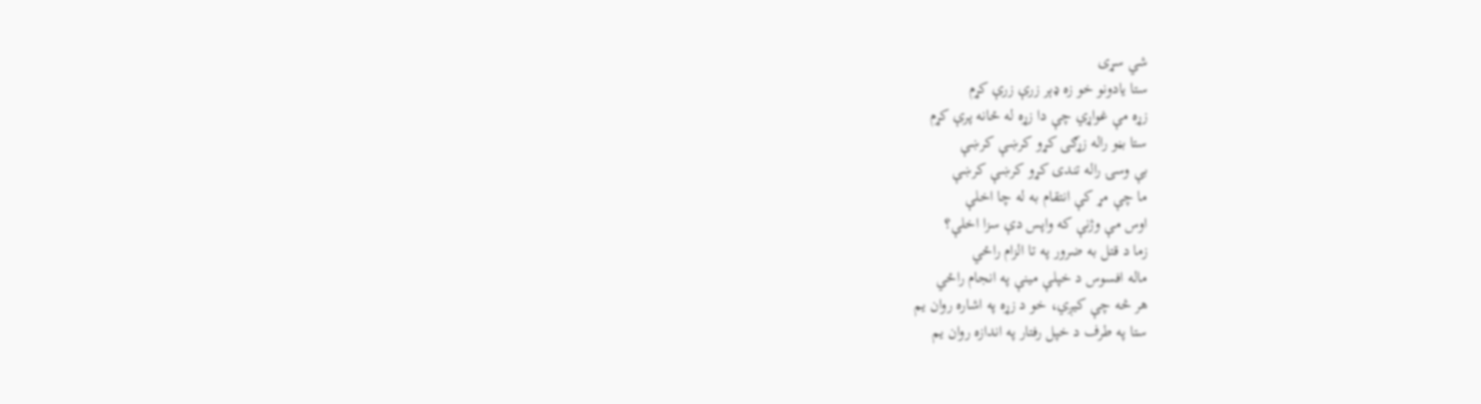شي سړى
ستا يادونو خو زه ډېر زرې زرې كړم
زړه مې غواړي چې دا زړه له ځانه پرې كړم
ستا بڼو راله زړګى كړو كرښې كرښې
بې وسۍ راله تندى كړو كرښې كرښې
ما چې مړ كې انتقام به له چا اخلې
اوس مې وژنې كه واپس دې سزا اخلې؟
زما د قتل به ضرور په تا الزام راځي
ماله افسوس د خپلې مينې په انجام راځي
هر څه چې کیږي، خو د زړه په اشاره روان یم
ستا په طرف د خپل رفتار په اندازه روان یم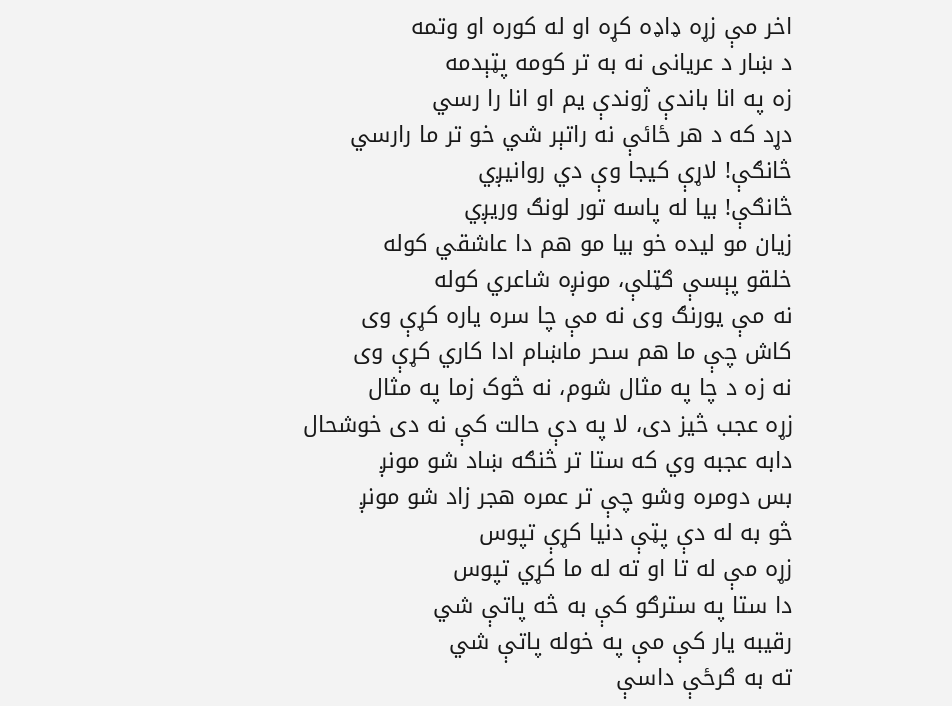اخر مې زړه ډاډه کړه او له کوره او وتمه
د ښار د عریانی نه به تر کومه پټېدمه
زه په انا باندې ژوندې یم او انا را رسي
دړد که د هر ځائې نه راتېر شي خو تر ما رارسي
څانګې! لاړې کیجا وې دي روانيږي
څانګې! بیا له پاسه تور لونګ وريږي
زیان مو لیده خو بیا مو هم دا عاشقي کوله
خلقو پېسې ګټلې، مونږه شاعري کوله
نه مې یورنګ وی نه مې چا سره یاره کړې وی
کاش چې ما هم سحر ماښام ادا کاري کړې وی
نه زه د چا په مثال شوم، نه څوک زما په مثال
زړه عجب څيز دی، لا په دې حالت کې نه دی خوشحال
دابه عجبه وي که ستا تر څنګه ښاد شو مونږ
بس دومره وشو چې تر عمره هجر زاد شو مونږ
څو به له دې پټې دنيا کړې تپوس
زړه مې له تا او ته له ما کړي تپوس
دا ستا په سترګو کې به څه پاتې شي
رقيبه يار کې مې په خوله پاتې شي
ته به ګرځې داسې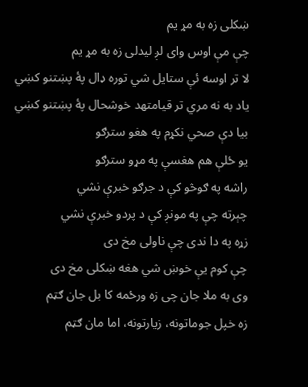ښکلی زه به مړ يم
چې مې اوس وای لږ ليدلی زه به مړ يم
لا تر اوسه ئې ستايل شي توره ډال پۀ پښتنو کښي
ياد به نه مري تر قيامتهد خوشحال پۀ پښتنو کښي
بيا دې صحي نکړم په هغو سترګو
يو ځلې هم هغسې په مړو سترګو
راشه په ګوڅو کې د جرګو خبرې نشي
چېرته چې په مونږ کې د پردو خبرې نشي
زړه په دا ندی چې ناولی مخ دی
چې کوم يې خوښ شي هغه ښکلی مخ دی
وی به ملا جان چی زه ورځمه کا بل جان ګټم
زه خپل جوماتونه، زیارتونه، اما مان ګټم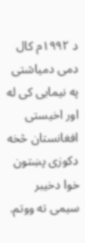د ۱۹۹۲م کال دمی دمیاشتی په نیمایی کی له اور اخیستی افغانستان څخه دکوزی پښتون خوا دخیبر سیمی ته ووتم.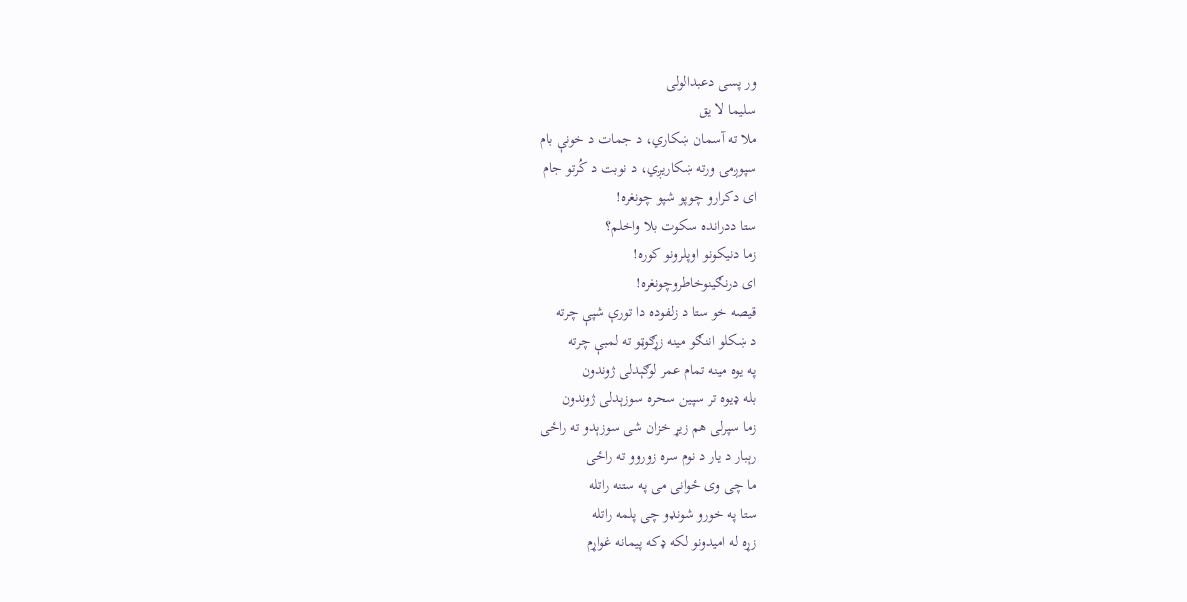ور پسی دعبدالولی
سليما لا يق
ملا ته آسمان ښکاري، د جمات د خونې بام
سپوږمۍ ورته ښکاریږي، د نوبت د کُرتو جام
ای دکرارو چوپو شپو چونغره!
ستا ددرانده سکوت بلا واخلم؟
زما دنیکونو اوپلرونو کوره!
ای درنګینوخاطروچونغره!
قیصه خو ستا د زلفوده دا تورې شپې چرته
د ښکلو اننګو مینه زړګوټو ته لمبې چرته
په یوه مینه تمام عمر لوګېدلی ژوندون
بله ډیوه تر سپين سحره سوزېدلی ژوندون
زما سپرلی هم زیړ خزان شی سوزېدو ته راځی
رېبار د یار د نوم سره زوروو ته راځی
ما چی وی ځوانی می په ستنه راتله
ستا په خورو شونډو چی پلمه راتله
زړه له اميدونو لکه ډکه پيمانه غواړم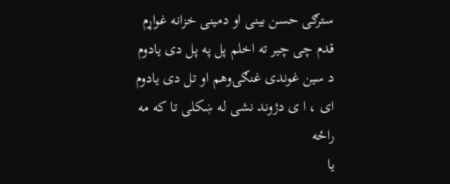سترګی حسن بينی او دمينی خزانه غواړم
قدم چی چير ته اخلم پل په پل دی يادوم
د سين غوندی غنګۍوهم او تل دی يادوم
ای ، ا ی دژوند نشی له ښکلی تا که مه راځه
یا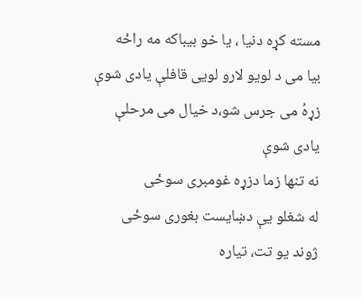مسته کړه دنیا ، یا خو بیباکه مه راځه
بیا می د لویو لارو لویی قافلې یادی شوې
زړهُ می جرس شو،د خیال می مرحلې یادی شوې
نه تنها زما دزړه غومبری سوځی
له شغلو یې دښایست بغوری سوځی
ژوند يو تت، تياره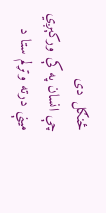ځنګل دى
چې انسان په كې وركېږي
مينې درته وتړلم ستا د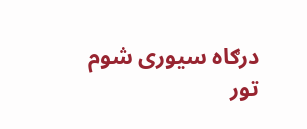درګاه سيوری شوم
تور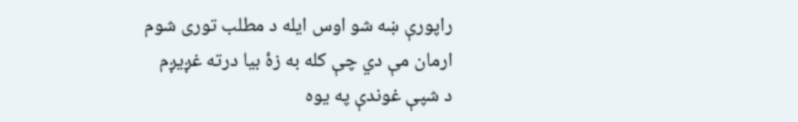راپورې ښه شو اوس ايله د مطلب توری شوم
ارمان مې دي چې کله به زۀ بيا درته غږيږم
د شپې غوندې په يوه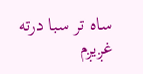ساه تر سبا درته غږيږم